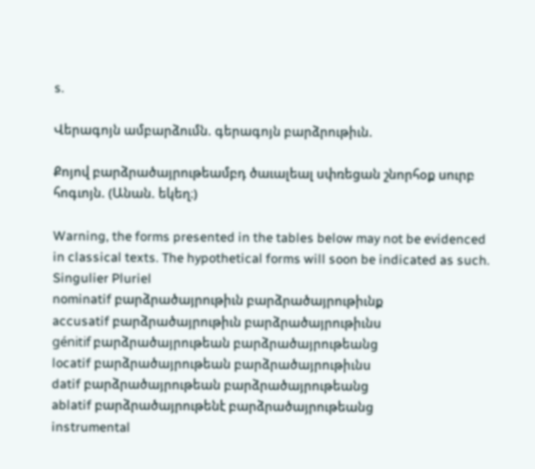s.

Վերագոյն ամբարձումն. գերագոյն բարձրութիւն.

Քոյով բարձրածայրութեամբդ ծաւալեալ սփռեցան շնորհօք սուրբ հոգւոյն. (Անան. եկեղ։)

Warning, the forms presented in the tables below may not be evidenced in classical texts. The hypothetical forms will soon be indicated as such.
Singulier Pluriel
nominatif բարձրածայրութիւն բարձրածայրութիւնք
accusatif բարձրածայրութիւն բարձրածայրութիւնս
génitif բարձրածայրութեան բարձրածայրութեանց
locatif բարձրածայրութեան բարձրածայրութիւնս
datif բարձրածայրութեան բարձրածայրութեանց
ablatif բարձրածայրութենէ բարձրածայրութեանց
instrumental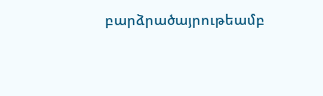բարձրածայրութեամբ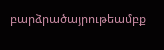բարձրածայրութեամբք